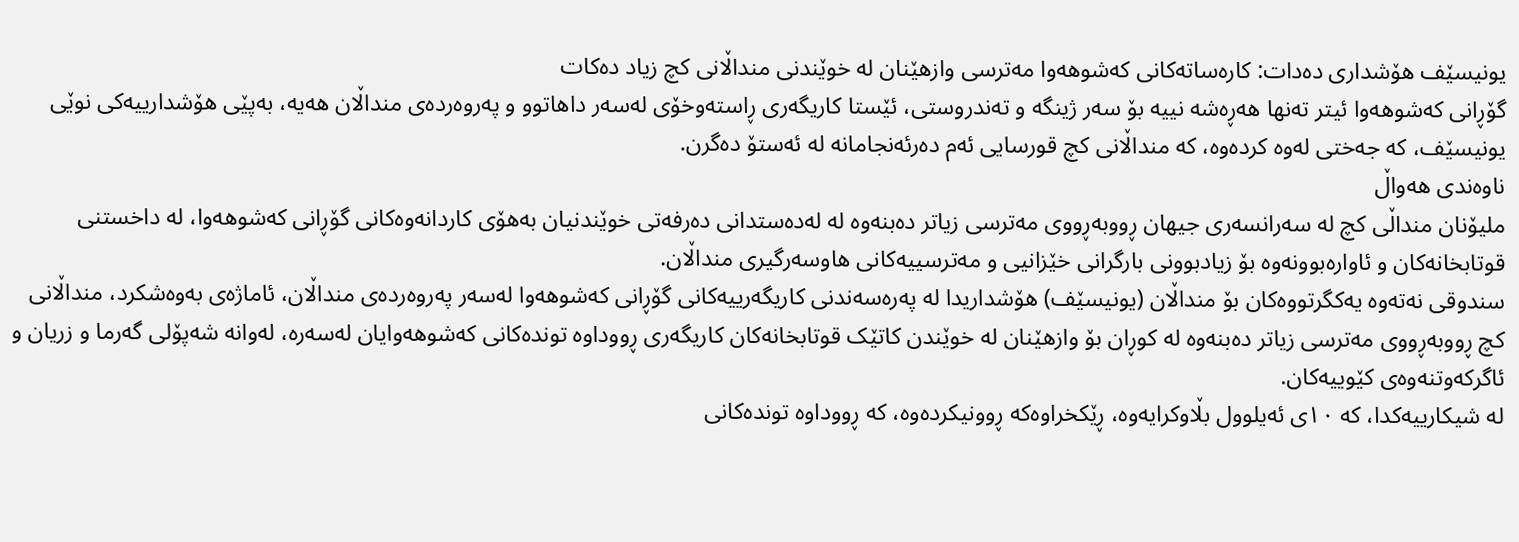یونیسێف هۆشداری دەدات: کارەساتەکانی کەشوهەوا مەترسی وازهێنان لە خوێندنی منداڵانی کچ زیاد دەکات
گۆڕانی کەشوهەوا ئیتر تەنها هەڕەشە نییە بۆ سەر ژینگە و تەندروستی، ئێستا کاریگەری ڕاستەوخۆی لەسەر داهاتوو و پەروەردەی منداڵان هەیە، بەپێی هۆشدارییەکی نوێی یونیسێف، کە جەختی لەوە کردەوە، کە منداڵانی کچ قورسایی ئەم دەرئەنجامانە لە ئەستۆ دەگرن.
ناوەندی هەواڵ
ملیۆنان منداڵی کچ لە سەرانسەری جیهان ڕووبەڕووی مەترسی زیاتر دەبنەوە لە لەدەستدانی دەرفەتی خوێندنیان بەهۆی کاردانەوەکانی گۆڕانی کەشوهەوا، لە داخستنی قوتابخانەکان و ئاوارەبوونەوە بۆ زیادبوونی بارگرانی خێزانیی و مەترسییەکانی هاوسەرگیری منداڵان.
سندوقی نەتەوە یەکگرتووەکان بۆ منداڵان (یونیسێف) هۆشداریدا لە پەرەسەندنی کاریگەرییەکانی گۆڕانی کەشوهەوا لەسەر پەروەردەی منداڵان، ئاماژەی بەوەشکرد، منداڵانی کچ ڕووبەڕووی مەترسی زیاتر دەبنەوە لە کوڕان بۆ وازهێنان لە خوێندن کاتێک قوتابخانەکان کاریگەری ڕووداوە توندەکانی کەشوهەوایان لەسەرە، لەوانە شەپۆلی گەرما و زریان و ئاگرکەوتنەوەی کێوییەکان.
لە شیکارییەکدا، کە ١٠ی ئەیلوول بڵاوکرایەوە، ڕێکخراوەکە ڕوونیکردەوە، کە ڕووداوە توندەکانی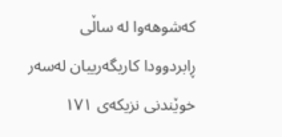کەشوهەوا لە ساڵی ڕابردوودا کاریگەرییان لەسەر خوێندنی نزیکەی ١٧١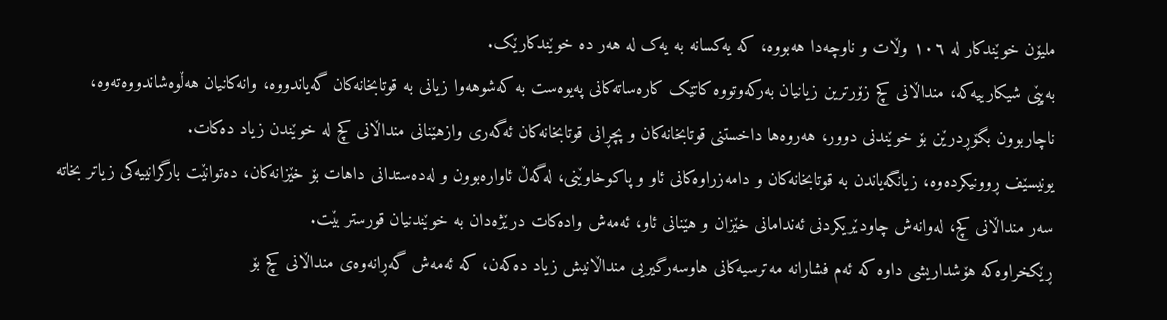ملیۆن خوێندکار لە ١٠٦ وڵات و ناوچەدا هەبووە، کە یەکسانە بە یەک لە هەر دە خوێندکارێک.
بەپێی شیکارییەکە، منداڵانی کچ زۆرترین زیانیان بەرکەوتووە کاتێک کارەساتەکانی پەیوەست بە کەشوهەوا زیانی بە قوتابخانەکان گەیاندووە، وانەکانیان هەڵوەشاندووەتەوە، ناچاربوون بگۆڕدرێن بۆ خوێندنی دوور، هەروەها داخستنی قوتابخانەکان و پچڕانی قوتابخانەکان ئەگەری وازهێنانی منداڵانی کچ لە خوێندن زیاد دەکات.
یونیسێف ڕوونیکردەوە، زیانگەیاندن بە قوتابخانەکان و دامەزراوەکانی ئاو و پاکوخاوێنی، لەگەڵ ئاوارەبوون و لەدەستدانی داهات بۆ خێزانەکان، دەتوانێت بارگرانییەکی زیاتر بخاتە سەر منداڵانی کچ، لەوانەش چاودێریکردنی ئەندامانی خێزان و هێنانی ئاو، ئەمەش وادەکات درێژەدان بە خوێندنیان قورستر بێت.
ڕێکخراوەکە هۆشداریشی داوە کە ئەم فشارانە مەترسیەکانی هاوسەرگیریی منداڵانیش زیاد دەکەن، کە ئەمەش گەڕانەوەی منداڵانی کچ بۆ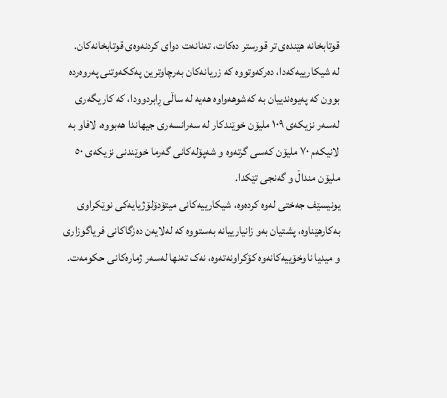قوتابخانە هێندەی تر قورستر دەکات، تەنانەت دوای کردنەوەی قوتابخانەکان.
لە شیکارییەکەدا، دەرکەوتووە کە زریانەکان بەرچاوترین پەککەوتنی پەروەردە بوون کە پەیوەندییان بە کەشوهەواوە هەیە لە ساڵی ڕابردوودا، کە کاریگەری لەسەر نزیکەی ١٠٩ ملیۆن خوێندکار لە سەرانسەری جیهاندا هەبووە، لافاو بە لانیکەم ٧٠ ملیۆن کەسی گرتەوە و شەپۆلەکانی گەرما خوێندنی نزیکەی ٥٠ ملیۆن منداڵ و گەنجی تێکدا.
یونیسێف جەختی لەوە کردەوە، شیکارییەکانی میتۆدۆلۆژیایەکی نوێکراوی بەکارهێناوە، پشتیان بەو زانیارییانە بەستووە کە لەلایەن دەزگاکانی فریاگوزاری و میدیا ناوخۆییەکانەوە کۆکراونەتەوە، نەک تەنها لەسەر ژمارەکانی حکومەت.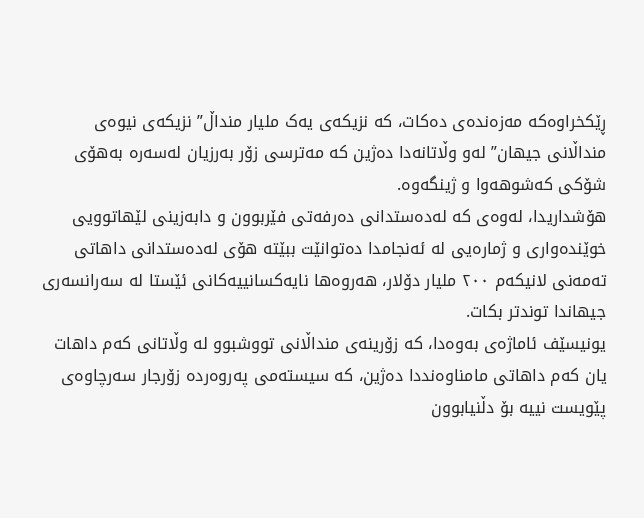ڕێکخراوەکە مەزەندەی دەکات، کە نزیکەی یەک ملیار منداڵ” نزیکەی نیوەی منداڵانی جیهان” لەو وڵاتانەدا دەژین کە مەترسی زۆر بەرزیان لەسەرە بەهۆی شۆکی کەشوهەوا و ژینگەوە.
هۆشداریدا، لەوەی کە لەدەستدانی دەرفەتی فێربوون و دابەزینی لێهاتوویی خوێندەواری و ژمارەیی لە ئەنجامدا دەتوانێت ببێتە هۆی لەدەستدانی داهاتی تەمەنی لانیکەم ٢٠٠ ملیار دۆلار، هەروەها نایەکسانییەکانی ئێستا لە سەرانسەری جیهاندا توندتر بکات.
یونیسێف ئاماژەی بەوەدا، کە زۆرینەی منداڵانی تووشبوو لە وڵاتانی کەم داهات یان کەم داهاتی مامناوەنددا دەژین، کە سیستەمی پەروەردە زۆرجار سەرچاوەی پێویست نییە بۆ دڵنیابوون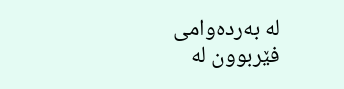لە بەردەوامی فێربوون لە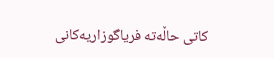کاتی حاڵەتە فریاگوزاریەکانی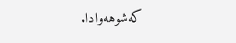کەشوهەوادا.